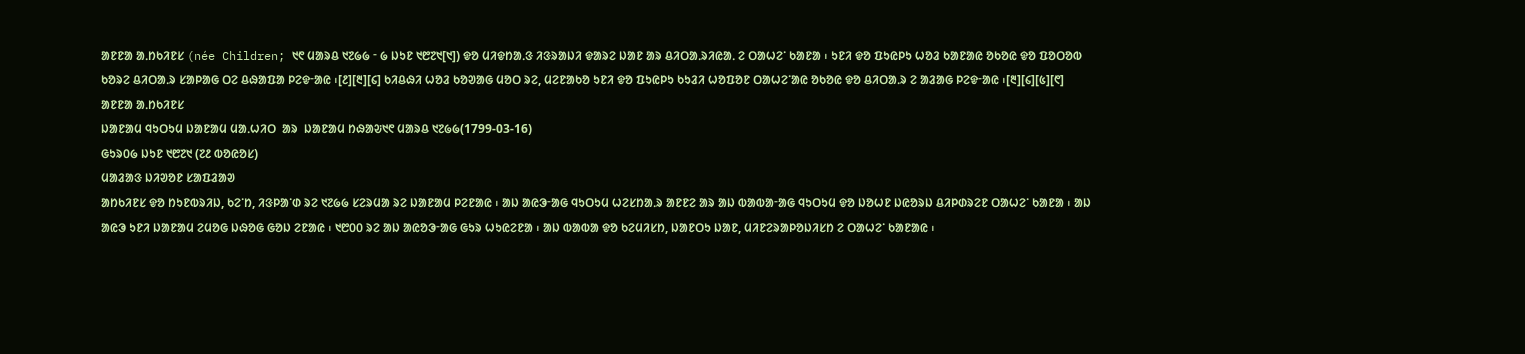ᱟᱱᱱᱟ ᱟᱹᱴᱠᱤᱱᱥ (née Children; ᱑᱖ ᱢᱟᱨᱪ ᱑᱗᱙᱙ ᱼ ᱙ ᱡᱩᱱ ᱑᱘᱗᱑[᱑]) ᱫᱚ ᱢᱤᱫᱴᱟᱹᱝ ᱤᱝᱨᱟᱡᱤ ᱫᱟᱨᱮ ᱡᱟᱱ ᱟᱨ ᱪᱤᱛᱟᱹᱨᱤᱭᱟᱹ ᱮ ᱛᱟᱦᱮᱸ ᱠᱟᱱᱟ ᱾ ᱩᱱᱤ ᱫᱚ ᱯᱩᱭᱞᱩ ᱦᱚᱲ ᱠᱟᱱᱟᱭ ᱚᱠᱚᱭ ᱫᱚ ᱯᱚᱛᱚᱵ ᱠᱚᱨᱮ ᱪᱤᱛᱟᱹᱨ ᱥᱟᱞᱟᱜ ᱛᱮ ᱪᱷᱟᱯᱟ ᱞᱮᱫᱼᱟᱭ ᱾[᱒][᱓][᱔] ᱠᱤᱪᱷᱤ ᱦᱚᱲ ᱠᱚᱣᱟᱜ ᱢᱚᱛ ᱨᱮ, ᱢᱮᱱᱟᱠᱚ ᱩᱱᱤ ᱫᱚ ᱯᱩᱭᱞᱩ ᱠᱩᱲᱤ ᱦᱚᱯᱚᱱ ᱛᱟᱦᱮᱸᱟᱭ ᱚᱠᱚᱭ ᱫᱚ ᱪᱤᱛᱟᱹᱨ ᱮ ᱟᱲᱟᱜ ᱞᱮᱫᱼᱟᱭ ᱾[᱓][᱔][᱕][᱖]
ᱟᱱᱱᱟ ᱟᱹᱴᱠᱤᱱᱥ
ᱡᱟᱱᱟᱢ ᱧᱩᱛᱩᱢ ᱡᱟᱱᱟᱢ ᱢᱟᱹᱦᱤᱛ  ᱟᱨ  ᱡᱟᱱᱟᱢ ᱴᱷᱟᱶ᱑᱖ ᱢᱟᱨᱪ ᱑᱗᱙᱙(1799-03-16)
ᱜᱩᱨ᱐᱙ ᱡᱩᱱ ᱑᱘᱗᱑ (᱗᱒ ᱵᱚᱭᱚᱥ)
ᱢᱟᱲᱟᱝ ᱡᱤᱣᱚᱱ ᱥᱟᱯᱲᱟᱣ
ᱟᱴᱠᱤᱱᱥ ᱫᱚ ᱴᱩᱱᱵᱨᱤᱡ, ᱠᱮᱸᱴ, ᱤᱝᱞᱟᱸᱰ ᱨᱮ ᱑᱗᱙᱙ ᱥᱮᱨᱢᱟ ᱨᱮ ᱡᱟᱱᱟᱢ ᱞᱮᱱᱟᱭ ᱾ ᱟᱡ ᱟᱭᱳᱼᱟᱜ ᱧᱩᱛᱩᱢ ᱦᱮᱥᱴᱟᱹᱨ ᱟᱱᱱᱮ ᱟᱨ ᱟᱡ ᱵᱟᱵᱟᱼᱟᱜ ᱧᱩᱛᱩᱢ ᱫᱚ ᱡᱚᱦᱱ ᱡᱭᱚᱨᱡ ᱪᱤᱞᱰᱨᱮᱱ ᱛᱟᱦᱮᱸ ᱠᱟᱱᱟ ᱾ ᱟᱡ ᱟᱭᱳ ᱩᱱᱤ ᱡᱟᱱᱟᱢ ᱮᱢᱚᱜ ᱡᱷᱚᱜ ᱜᱚᱡ ᱮᱱᱟᱭ ᱾ ᱑᱘᱐᱐ ᱨᱮ ᱟᱡ ᱟᱭᱚᱳᱼᱟᱜ ᱜᱩᱨ ᱦᱩᱭᱮᱱᱟ ᱾ ᱟᱡ ᱵᱟᱵᱟ ᱫᱚ ᱠᱮᱢᱤᱥᱴ, ᱡᱟᱱᱛᱩ ᱡᱟᱱ, ᱢᱤᱱᱮᱨᱟᱞᱚᱡᱤᱥᱴ ᱮ ᱛᱟᱦᱮᱸ ᱠᱟᱱᱟᱭ ᱾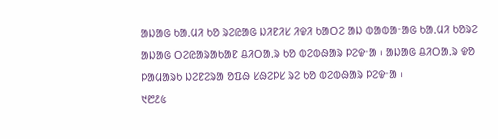ᱟᱡᱟᱜ ᱠᱟᱹᱢᱤ ᱠᱚ ᱨᱮᱭᱟᱜ ᱡᱤᱱᱤᱥ ᱤᱫᱤ ᱠᱟᱛᱮ ᱟᱡ ᱵᱟᱵᱟᱼᱟᱜ ᱠᱟᱹᱢᱤ ᱠᱚᱨᱮ ᱟᱡᱟᱜ ᱛᱮᱭᱟᱨᱟᱠᱟᱱ ᱪᱤᱛᱟᱹᱨ ᱠᱚ ᱵᱮᱵᱷᱟᱨ ᱞᱮᱫᱼᱟ ᱾ ᱟᱡᱟᱜ ᱪᱤᱛᱟᱹᱨ ᱫᱚ ᱞᱟᱢᱟᱨᱠ ᱡᱮᱱᱮᱨᱟ ᱚᱯᱷ ᱥᱷᱮᱞᱥ ᱨᱮ ᱠᱚ ᱵᱮᱵᱷᱟᱨ ᱞᱮᱫᱼᱟ ᱾
᱑᱘᱒᱕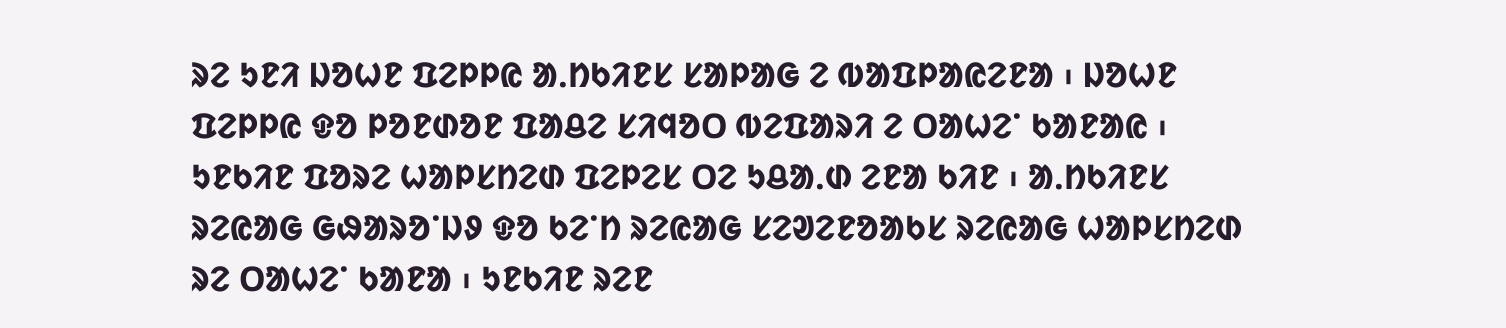ᱨᱮ ᱩᱱᱤ ᱡᱚᱦᱱ ᱯᱮᱞᱞᱭ ᱟᱹᱴᱠᱤᱱᱥ ᱥᱟᱞᱟᱜ ᱮ ᱵᱟᱯᱞᱟᱭᱮᱱᱟ ᱾ ᱡᱚᱦᱱ ᱯᱮᱞᱞᱭ ᱫᱚ ᱞᱚᱱᱰᱚᱱ ᱯᱟᱪᱮ ᱥᱤᱧᱚᱛ ᱵᱮᱯᱟᱨᱤ ᱮ ᱛᱟᱦᱮᱸ ᱠᱟᱱᱟᱭ ᱾ ᱩᱱᱠᱤᱱ ᱯᱚᱨᱮ ᱦᱟᱞᱥᱴᱮᱰ ᱯᱮᱞᱮᱥ ᱛᱮ ᱩᱪᱟᱹᱰ ᱮᱱᱟ ᱠᱤᱱ ᱾ ᱟᱹᱴᱠᱤᱱᱥ ᱨᱮᱭᱟᱜ ᱜᱷᱟᱨᱚᱸᱡᱽ ᱫᱚ ᱠᱮᱸᱴ ᱨᱮᱭᱟᱜ ᱥᱮᱣᱮᱱᱚᱟᱠᱥ ᱨᱮᱭᱟᱜ ᱦᱟᱞᱥᱴᱮᱰ ᱨᱮ ᱛᱟᱦᱮᱸ ᱠᱟᱱᱟ ᱾ ᱩᱱᱠᱤᱱ ᱨᱮᱱ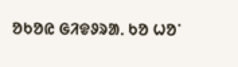ᱚᱠᱚᱭ ᱜᱤᱫᱽᱨᱟᱹ ᱠᱚ ᱦᱚᱸ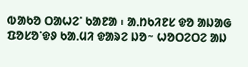ᱵᱟᱠᱚ ᱛᱟᱦᱮᱸ ᱠᱟᱱᱟ ᱾ ᱟᱹᱴᱠᱤᱱᱥ ᱫᱚ ᱟᱡᱟᱜ ᱯᱚᱥᱚᱸᱫᱽ ᱠᱟᱹᱢᱤ ᱫᱟᱨᱮ ᱡᱚᱻ ᱦᱚᱛᱮᱛᱮ ᱟᱡ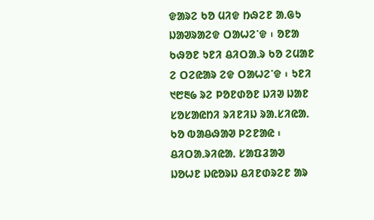ᱫᱟᱨᱮ ᱠᱚ ᱢᱤᱫ ᱴᱷᱮᱱ ᱟᱹᱜᱩ ᱡᱟᱣᱨᱟᱮᱫ ᱛᱟᱦᱮᱸᱫ ᱾ ᱚᱱᱟ ᱠᱷᱚᱱ ᱩᱱᱤ ᱪᱤᱛᱟᱹᱨ ᱠᱚ ᱮᱢᱟᱱ ᱮ ᱛᱮᱭᱟᱨ ᱮᱫ ᱛᱟᱦᱮᱸᱫ ᱾ ᱩᱱᱤ ᱑᱘᱓᱙ ᱨᱮ ᱞᱚᱱᱰᱚᱱ ᱡᱤᱣ ᱡᱟᱱ ᱥᱚᱥᱟᱭᱴᱤ ᱨᱤᱱᱤᱡ ᱨᱟᱹᱥᱤᱭᱟᱹ ᱠᱚ ᱵᱟᱪᱷᱟᱣ ᱞᱮᱱᱟᱭ ᱾
ᱪᱤᱛᱟᱹᱨᱤᱭᱟᱹ ᱥᱟᱯᱲᱟᱣ
ᱡᱚᱦᱱ ᱡᱭᱚᱨᱡ ᱪᱤᱱᱰᱨᱮᱱ ᱟᱨ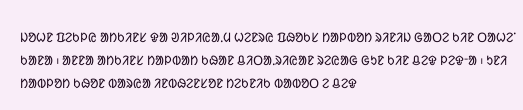ᱡᱚᱦᱱ ᱯᱮᱠᱞᱭ ᱟᱴᱠᱤᱱᱥ ᱫᱟ ᱣᱤᱞᱤᱭᱟᱹᱢ ᱦᱮᱱᱨᱭ ᱯᱷᱚᱠᱥ ᱴᱟᱞᱵᱚᱴ ᱨᱤᱱᱤᱡ ᱜᱟᱛᱮ ᱠᱤᱱ ᱛᱟᱦᱮᱸ ᱠᱟᱱᱟ ᱾ ᱟᱱᱱᱟ ᱟᱴᱠᱤᱱᱥ ᱴᱟᱞᱵᱟᱴ ᱠᱷᱟᱱ ᱪᱤᱛᱟᱹᱨᱤᱭᱟᱱ ᱨᱮᱭᱟᱜ ᱜᱩᱱ ᱠᱤᱱ ᱪᱮᱫ ᱞᱮᱫᱼᱟ ᱾ ᱩᱱᱤ ᱴᱟᱵᱞᱚᱴ ᱠᱷᱚᱱ ᱵᱟᱨᱭᱟ ᱤᱱᱵᱷᱮᱱᱥᱚᱱ ᱴᱮᱠᱱᱤᱠ ᱵᱟᱵᱚᱛ ᱮ ᱪᱮᱫ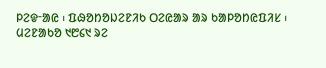ᱞᱮᱫᱼᱟᱭ ᱾ ᱯᱷᱚᱴᱚᱡᱮᱱᱤᱠ ᱛᱮᱭᱟᱨ ᱟᱨ ᱠᱟᱞᱚᱴᱭᱯᱤᱥ ᱾
ᱢᱮᱱᱟᱠᱚ ᱑᱘᱔᱑ ᱨᱮ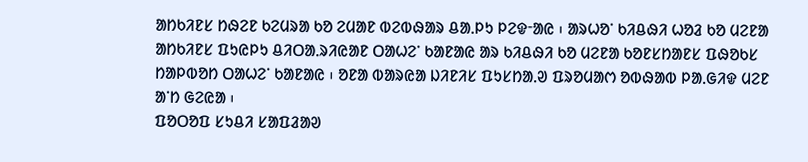ᱟᱴᱠᱤᱱᱥ ᱴᱷᱮᱱ ᱠᱮᱢᱨᱟ ᱠᱚ ᱮᱢᱟᱱ ᱵᱮᱵᱷᱟᱨ ᱪᱟᱹᱞᱩ ᱞᱮᱫᱼᱟᱭ ᱾ ᱟᱨᱦᱚᱸ ᱠᱤᱪᱷᱤ ᱦᱚᱲ ᱠᱚ ᱢᱮᱱᱟ ᱟᱴᱠᱤᱱᱥ ᱯᱩᱭᱞᱩ ᱪᱤᱛᱟᱹᱨᱤᱭᱟᱱ ᱛᱟᱦᱮᱸ ᱠᱟᱱᱟᱭ ᱟᱨ ᱠᱤᱪᱷᱤ ᱠᱚ ᱢᱮᱱᱟ ᱠᱚᱱᱥᱴᱟᱱᱥ ᱯᱷᱚᱠᱥ ᱴᱟᱞᱵᱚᱴ ᱛᱟᱦᱮᱸ ᱠᱟᱱᱟᱭ ᱾ ᱚᱱᱟ ᱵᱟᱨᱭᱟ ᱡᱤᱱᱤᱥ ᱯᱩᱥᱴᱟᱹᱣ ᱯᱨᱚᱢᱟᱬ ᱚᱵᱷᱟᱵ ᱞᱟᱹᱜᱤᱫ ᱢᱮᱱ ᱟᱸᱴ ᱜᱮᱭᱟ ᱾
ᱯᱚᱛᱚᱯ ᱥᱩᱪᱤ ᱥᱟᱯᱲᱟᱣ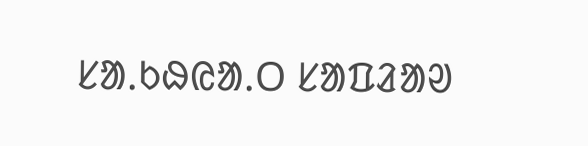ᱥᱟᱹᱠᱷᱭᱟᱹᱛ ᱥᱟᱯᱲᱟᱣ